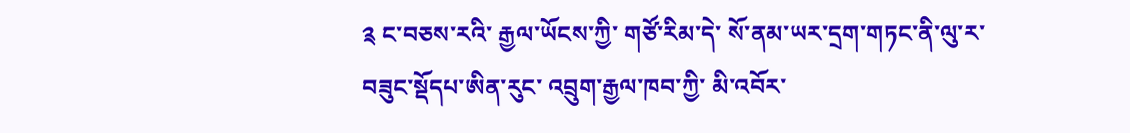༉ ང་བཅས་རའི་ རྒྱལ་ཡོངས་ཀྱི་ གཙོ་རིམ་དེ་ སོ་ནམ་ཡར་དྲག་གཏང་ནི་ལུ་ར་ བཟུང་སྡོདཔ་ཨིན་རུང་ འབྲུག་རྒྱལ་ཁབ་ཀྱི་ མི་འབོར་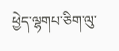ཕྱེད་ལྷགཔ་ཅིག་ལུ་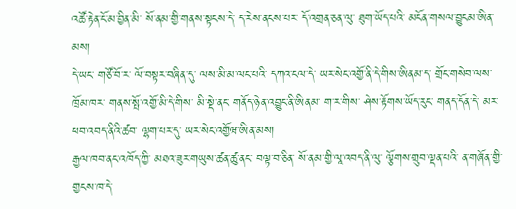འཚོ་རྟེན་ངོ་མ་བྱིན་མི་ སོ་ནམ་གྱི་གནས་སྟངས་དེ་ ད་རེས་ནངས་པར་ དོ་འགྲན་ཅན་ལུ་ ཐུག་ཡོད་པའི་ མངོན་གསལ་བྱུངམ་ཨིན་མས།
དེ་ཡང་ གཙོ་བོ་ར་ ལོ་བསྟར་བཞིན་དུ་ ལས་མི་མ་ལང་པའི་ དཀའ་ངལ་དེ་ ཡར་སེང་འགྱོ་ནི་དེ་གིས་ཨིནམ་ད་ གྲོང་གསེབ་ལས་ ཁྲོམ་ཁར་ གནས་སྤོ་འགྱོ་མི་དེ་གིས་ མི་སྡེ་ནང་ གནོད་ཉེན་འབྱུང་ནི་ཨིནམ་ ག་ར་གིས་ ཤེས་རྟོགས་ཡོད་རུང་ གནད་དོན་དེ་ མར་ཕབ་འབད་ནིའི་ཚབ་ ལྷག་པར་དུ་ ཡར་སེང་འགྱོཝ་ཨིན་མས།
རྒྱལ་ཁབ་ནང་འཁོད་ཀྱི་ མཐའ་ཟུར་གཡུས་ཚན་ཚུ་ནང་ བལྟ་བ་ཅིན་ སོ་ནམ་གྱི་ལཱ་འབད་ནི་ལུ་ ལྕོགས་གྲུབ་ལྡན་པའི་ ན་གཞོན་གྱི་གྱངས་ཁ་དེ་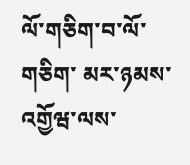ལོ་གཅིག་བ་ལོ་གཅིག་ མར་ཉམས་འགྱོཝ་ལས་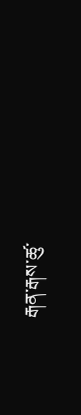རྒན་རྒས་ཚུ་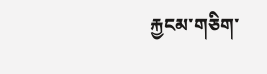རྐྱངམ་གཅིག་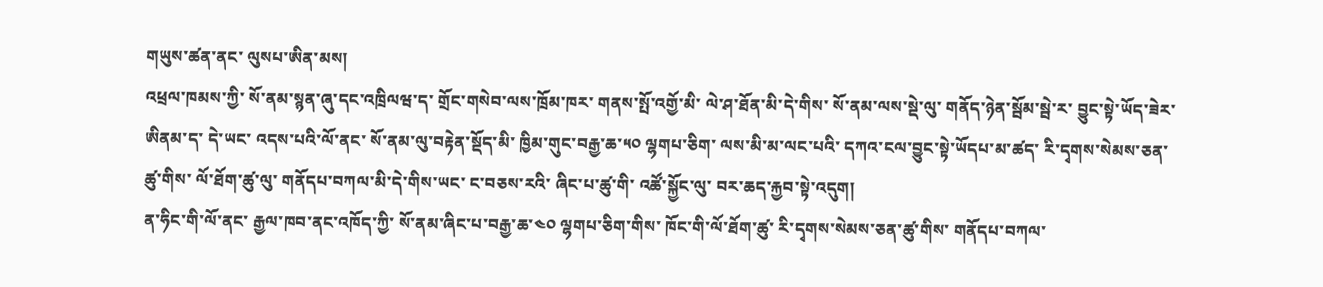གཡུས་ཚན་ནང་ ལུསཔ་ཨིན་མས།
འཕྲལ་ཁམས་ཀྱི་ སོ་ནམ་སྙན་ཞུ་དང་འཁྲིལཝ་ད་ གྲོང་གསེབ་ལས་ཁྲོམ་ཁར་ གནས་སྤོ་འགྱོ་མི་ ལེ་ཤ་ཐོན་མི་དེ་གིས་ སོ་ནམ་ལས་སྡེ་ལུ་ གནོད་ཉེན་སྦོམ་སྦེ་ར་ བྱུང་སྟེ་ཡོད་ཟེར་ཨིནམ་ད་ དེ་ཡང་ འདས་པའི་ལོ་ནང་ སོ་ནམ་ལུ་བརྟེན་སྡོད་མི་ ཁྱིམ་གུང་བརྒྱ་ཆ་༥༠ ལྷགཔ་ཅིག་ ལས་མི་མ་ལང་པའི་ དཀའ་ངལ་བྱུང་སྟེ་ཡོདཔ་མ་ཚད་ རི་དྭགས་སེམས་ཅན་ཚུ་གིས་ ལོ་ཐོག་ཚུ་ལུ་ གནོདཔ་བཀལ་མི་དེ་གིས་ཡང་ ང་བཅས་རའི་ ཞིང་པ་ཚུ་གི་ འཚོ་སྐྱོང་ལུ་ བར་ཆད་རྐྱབ་སྟེ་འདུག།
ན་ཧིང་གི་ལོ་ནང་ རྒྱལ་ཁབ་ནང་འཁོད་ཀྱི་ སོ་ནམ་ཞིང་པ་བརྒྱ་ཆ་༤༠ ལྷགཔ་ཅིག་གིས་ ཁོང་གི་ལོ་ཐོག་ཚུ་ རི་དྭགས་སེམས་ཅན་ཚུ་གིས་ གནོདཔ་བཀལ་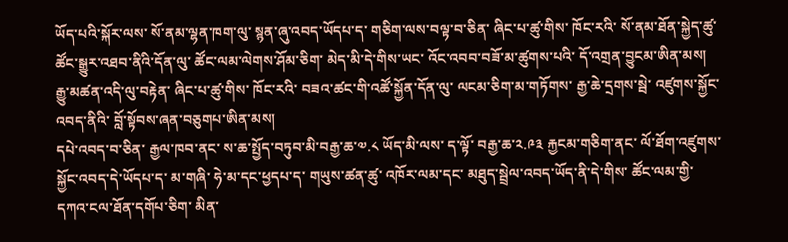ཡོད་པའི་སྐོར་ལས་ སོ་ནམ་ལྷན་ཁག་ལུ་ སྙན་ཞུ་འབད་ཡོདཔ་ད་ གཅིག་ལས་བལྟ་བ་ཅིན་ ཞིང་པ་ཚུ་གིས་ ཁོང་རའི་ སོ་ནམ་ཐོན་སྐྱེད་ཚུ་ ཚོང་སྒྱུར་འཐབ་ནིའི་དོན་ལུ་ ཚོང་ལམ་ལེགས་ཤོམ་ཅིག་ མེད་མི་དེ་གིས་ཡང་ འོང་འབབ་བཟོ་མ་ཚུགས་པའི་ དོ་འགྲན་བྱུངམ་ཨིན་མས།
རྒྱུ་མཚན་འདི་ལུ་བརྟེན་ ཞིང་པ་ཚུ་གིས་ ཁོང་རའི་ བཟའ་ཚང་གི་འཚོ་སྐྱོན་དོན་ལུ་ ལངམ་ཅིག་མ་གཏོགས་ རྒྱ་ཆེ་དྲགས་སྦེ་ འཛུགས་སྐྱོང་འབད་ནིའི་ བློ་སྟོབས་ཞན་བཅུགཔ་ཨིན་མས།
དཔེ་འབད་བ་ཅིན་ རྒྱལ་ཁབ་ནང་ ས་ཆ་སྤྱོད་བཏུབ་མི་བརྒྱ་ཆ་༧.༨ ཡོད་མི་ལས་ ད་ལྟོ་ བརྒྱ་ཆ་༢.༩༣ རྐྱངམ་གཅིག་ནང་ ལོ་ཐོག་འཛུགས་སྐྱོང་འབད་དེ་ཡོདཔ་ད་ མ་གཞི་ ཧེ་མ་དང་ཕྱདཔ་ད་ གཡུས་ཚན་ཚུ་ འཁོར་ལམ་དང་ མཐུད་སྦྲེལ་འབད་ཡོད་ནི་དེ་གིས་ ཚོང་ལམ་གྱི་ དཀའ་ངལ་ཐོན་དགོཔ་ཅིག་ མིན་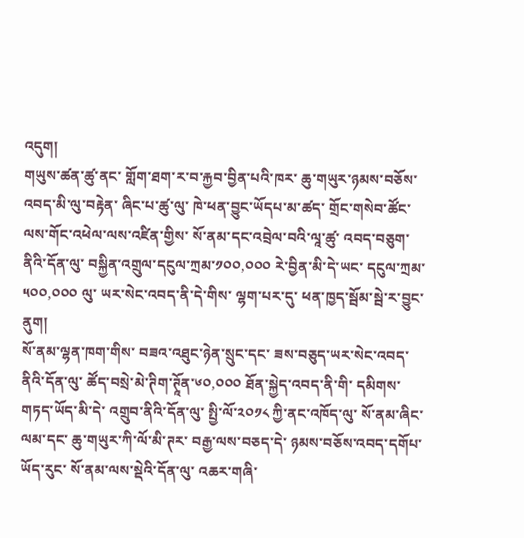འདུག།
གཡུས་ཚན་ཚུ་ནང་ གློག་ཐག་ར་བ་རྐྱབ་བྱིན་པའི་ཁར་ ཆུ་གཡུར་ཉམས་བཅོས་འབད་མི་ལུ་བརྟེན་ ཞིང་པ་ཚུ་ལུ་ ཁེ་ཕན་བྱུང་ཡོདཔ་མ་ཚད་ གྲོང་གསེབ་ཚོང་ལས་གོང་འཕེལ་ལས་འཛིན་གྱིས་ སོ་ནམ་དང་འབྲེལ་བའི་ལཱ་ཚུ་ འབད་བཅུག་ནིའི་དོན་ལུ་ བསྐྱིན་འགྲུལ་དངུལ་ཀྲམ་༡༠༠,༠༠༠ རེ་བྱིན་མི་དེ་ཡང་ དངུལ་ཀྲམ་༥༠༠,༠༠༠ ལུ་ ཡར་སེང་འབད་ནི་དེ་གིས་ ལྷག་པར་དུ་ ཕན་ཁྱད་སྦོམ་སྦེ་ར་བྱུང་ནུག།
སོ་ནམ་ལྷན་ཁག་གིས་ བཟའ་འཐུང་ཉེན་སྲུང་དང་ ཟས་བཅུད་ཡར་སེང་འབད་ནིའི་དོན་ལུ་ ཚོད་བསྲེ་མེ་ཊིག་ཊཱོན་༦༠,༠༠༠ ཐོན་སྐྱེད་འབད་ནི་གི་ དམིགས་གཏད་ཡོད་མི་དེ་ འགྲུབ་ནིའི་དོན་ལུ་ སྤྱི་ལོ་༢༠༡༨ ཀྱི་ནང་འཁོད་ལུ་ སོ་ནམ་ཞིང་ལམ་དང་ ཆུ་གཡུར་ཀི་ལོ་མི་ཊར་ བརྒྱ་ལས་བཅད་དེ་ ཉམས་བཅོས་འབད་དགོཔ་ཡོད་རུང་ སོ་ནམ་ལས་སྡེའི་དོན་ལུ་ འཆར་གཞི་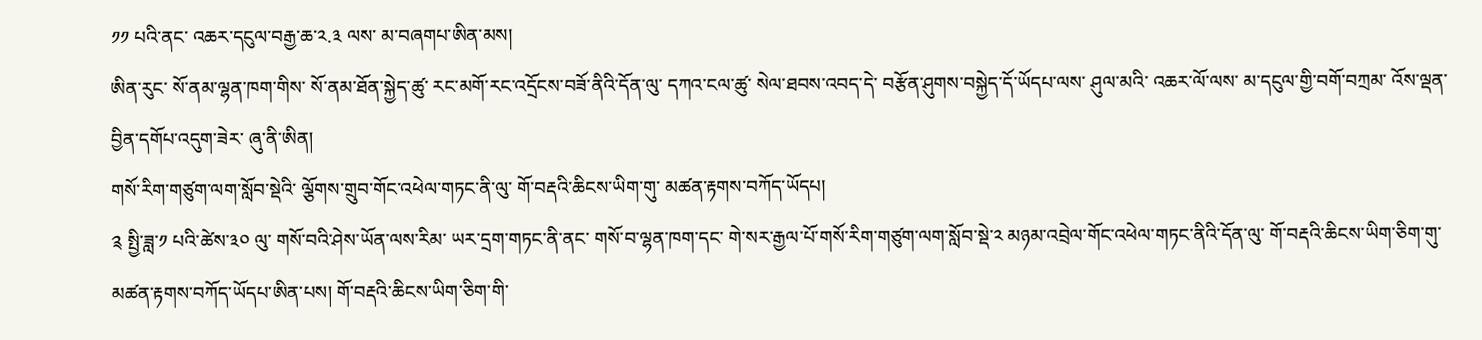༡༡ པའི་ནང་ འཆར་དངུལ་བརྒྱ་ཆ་༢.༣ ལས་ མ་བཞགཔ་ཨིན་མས།
ཨིན་རུང་ སོ་ནམ་ལྷན་ཁག་གིས་ སོ་ནམ་ཐོན་སྐྱེད་ཚུ་ རང་མགོ་རང་འདྲོངས་བཟོ་ནིའི་དོན་ལུ་ དཀའ་ངལ་ཚུ་ སེལ་ཐབས་འབད་དེ་ བརྩོན་ཤུགས་བསྐྱེད་དོ་ཡོདཔ་ལས་ ཤུལ་མའི་ འཆར་ལོ་ལས་ མ་དངུལ་གྱི་བགོ་བཀྲམ་ འོས་ལྡན་བྱིན་དགོཔ་འདུག་ཟེར་ ཞུ་ནི་ཨིན།
གསོ་རིག་གཙུག་ལག་སློབ་སྡེའི་ ལྕོགས་གྲུབ་གོང་འཕེལ་གཏང་ནི་ལུ་ གོ་བརྡའི་ཆིངས་ཡིག་གུ་ མཚན་རྟགས་བཀོད་ཡོདཔ།
༉ སྤྱི་ཟླ་༡ པའི་ཚེས་༣༠ ལུ་ གསོ་བའི་ཤེས་ཡོན་ལས་རིམ་ ཡར་དྲག་གཏང་ནི་ནང་ གསོ་བ་ལྷན་ཁག་དང་ གེ་སར་རྒྱལ་པོ་གསོ་རིག་གཙུག་ལག་སློབ་སྡེ་༢ མཉམ་འབྲེལ་གོང་འཕེལ་གཏང་ནིའི་དོན་ལུ་ གོ་བརྡའི་ཆིངས་ཡིག་ཅིག་གུ་ མཚན་རྟགས་བཀོད་ཡོདཔ་ཨིན་པས། གོ་བརྡའི་ཆིངས་ཡིག་ཅིག་གི་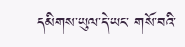དམིགས་ཡུལ་དེ་ཡང་ གསོ་བའི་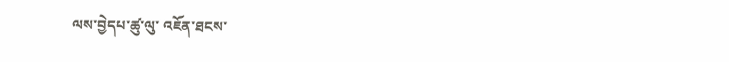ལས་བྱེདཔ་ཚུ་ལུ་ འཇོན་ཐངས་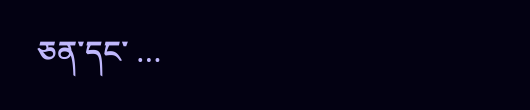ཅན་དང་ …